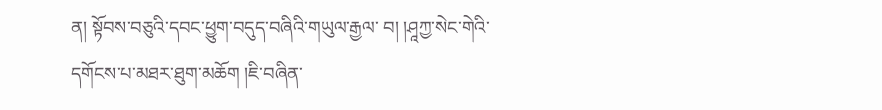ན། སྟོབས་བཅུའི་དབང་ཕྱུག་བདུད་བཞིའི་གཡུལ་རྒྱལ་ བ། །ཤཱཀྱ་སེང་གེའི་དགོངས་པ་མཐར་ཐུག་མཆོག །ཇི་བཞིན་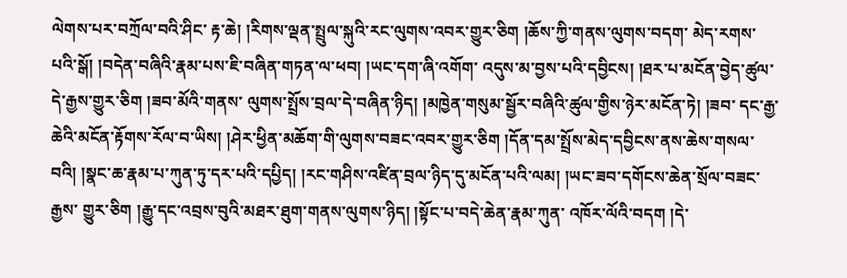ལེགས་པར་བཀྲོལ་བའི་ཤིང་ རྟ་ཆེ། །རིགས་ལྡན་སྤྲུལ་སྐུའི་རང་ལུགས་འབར་གྱུར་ཅིག །ཆོས་ཀྱི་གནས་ལུགས་བདག་ མེད་རགས་པའི་སྒོ། །བདེན་བཞིའི་རྣམ་པས་ཇི་བཞིན་གཏན་ལ་ཕབ། །ཡང་དག་ཞི་འགོག་ འདུས་མ་བྱས་པའི་དབྱིངས། །ཐར་པ་མངོན་བྱེད་ཚུལ་དེ་རྒྱས་གྱུར་ཅིག །ཟབ་མོའི་གནས་ ལུགས་སྤྲོས་བྲལ་དེ་བཞིན་ཉིད། །མཁྱེན་གསུམ་སྦྱོར་བཞིའི་ཚུལ་གྱིས་ཉེར་མངོན་ཏེ། །ཟབ་ དང་རྒྱ་ཆེའི་མངོན་རྟོགས་རོལ་བ་ཡིས། །ཤེར་ཕྱིན་མཆོག་གི་ལུགས་བཟང་འབར་གྱུར་ཅིག །དོན་དམ་སྤྲོས་མེད་དབྱིངས་ནས་ཆེས་གསལ་བའི། །སྣང་ཆ་རྣམ་པ་ཀུན་ཏུ་དར་པའི་དཔྱིད། །རང་གཤིས་འཛིན་བྲལ་ཉིད་དུ་མངོན་པའི་ལམ། །ཡང་ཟབ་དགོངས་ཆེན་སྲོལ་བཟང་རྒྱས་ གྱུར་ཅིག །རྒྱུ་དང་འབྲས་བུའི་མཐར་ཐུག་གནས་ལུགས་ཉིད། །སྟོང་པ་བདེ་ཆེན་རྣམ་ཀུན་ འཁོར་ལོའི་བདག །དེ་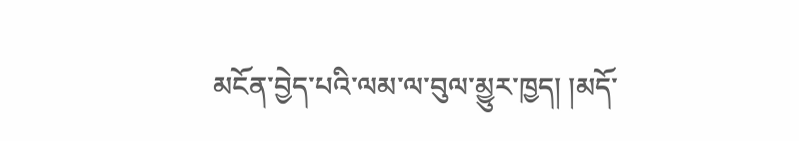མངོན་བྱེད་པའི་ལམ་ལ་བུལ་མྱུར་ཁྱད། །མདོ་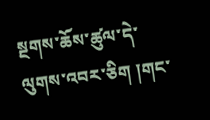སྔགས་ཆོས་ཚུལ་དེ་ ལུགས་འབར་ཅིག །གང་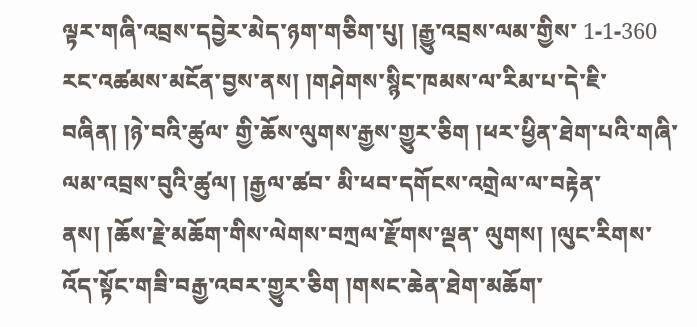ལྟར་གཞི་འབྲས་དབྱེར་མེད་ཉག་གཅིག་པུ། །རྒྱུ་འབྲས་ལམ་གྱིས་ 1-1-360 རང་འཚམས་མངོན་བྱས་ནས། །གཤེགས་སྙིང་ཁམས་ལ་རིམ་པ་དེ་ཇི་བཞིན། །ཉེ་བའི་ཚུལ་ གྱི་ཆོས་ལུགས་རྒྱས་གྱུར་ཅིག །ཕར་ཕྱིན་ཐེག་པའི་གཞི་ལམ་འབྲས་བུའི་ཚུལ། །རྒྱལ་ཚབ་ མི་ཕབ་དགོངས་འགྲེལ་ལ་བརྟེན་ནས། །ཆོས་རྗེ་མཆོག་གིས་ལེགས་བཀྲལ་རྫོགས་ལྡན་ ལུགས། །ལུང་རིགས་འོད་སྟོང་གཟི་བརྒྱ་འབར་གྱུར་ཅིག །གསང་ཆེན་ཐེག་མཆོག་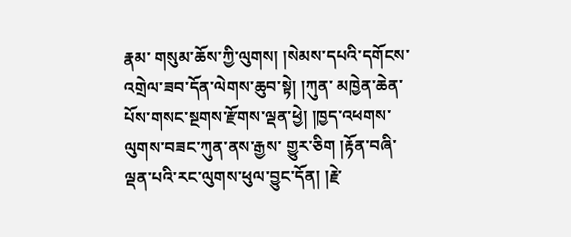རྣམ་ གསུམ་ཆོས་ཀྱི་ལུགས། །སེམས་དཔའི་དགོངས་འགྲེལ་ཟབ་དོན་ལེགས་ཆུབ་སྟེ། །ཀུན་ མཁྱེན་ཆེན་པོས་གསང་སྔགས་རྫོགས་ལྡན་ཕྱེ། །ཁྱད་འཕགས་ལུགས་བཟང་ཀུན་ནས་རྒྱས་ གྱུར་ཅིག །རྟོན་བཞི་ལྡན་པའི་རང་ལུགས་ཕུལ་བྱུང་དོན། །རྗེ་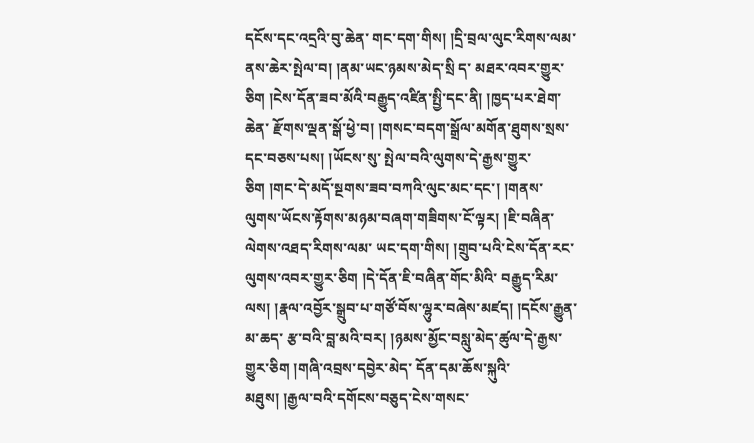དངོས་དང་འདྲའི་བུ་ཆེན་ གང་དག་གིས། །དྲི་བྲལ་ལུང་རིགས་ལམ་ནས་ཆེར་སྤེལ་བ། །ནམ་ཡང་ཉམས་མེད་སྲི ད་ མཐར་འབར་གྱུར་ཅིག །ངེས་དོན་ཟབ་མོའི་བརྒྱུད་འཛིན་སྤྱི་དང་ནི། །ཁྱད་པར་ཐེག་ཆེན་ རྫོགས་ལྡན་སྒོ་ཕྱེ་བ། །གསང་བདག་སྒྲོལ་མགོན་ཐུགས་སྲས་དང་བཅས་པས། །ཡོངས་སུ་ སྤེལ་བའི་ལུགས་དེ་རྒྱས་གྱུར་ཅིག །གང་དེ་མདོ་སྔགས་ཟབ་བཀའི་ལུང་མང་དང་། །གནས་ ལུགས་ཡོངས་རྟོགས་མཉམ་བཞག་གཟིགས་ངོ་ལྟར། །ཇི་བཞིན་ལེགས་འཐད་རིགས་ལམ་ ཡང་དག་གིས། །གྲུབ་པའི་ངེས་དོན་རང་ལུགས་འབར་གྱུར་ཅིག །དེ་དོན་ཇི་བཞིན་གོང་མིའི་ བརྒྱུད་རིམ་ལས། །རྣལ་འབྱོར་སྒྲུབ་པ་གཙོ་བོས་ལྷུར་བཞེས་མཛད། །དངོས་རྒྱུན་མ་ཆད་ རྩ་བའི་བླ་མའི་བར། །ཉམས་མྱོང་བསླུ་མེད་ཚུལ་དེ་རྒྱས་གྱུར་ཅིག །གཞི་འབྲས་དབྱེར་མེད་ དོན་དམ་ཆོས་སྐུའི་མཐུས། །རྒྱལ་བའི་དགོངས་བཅུད་ངེས་གསང་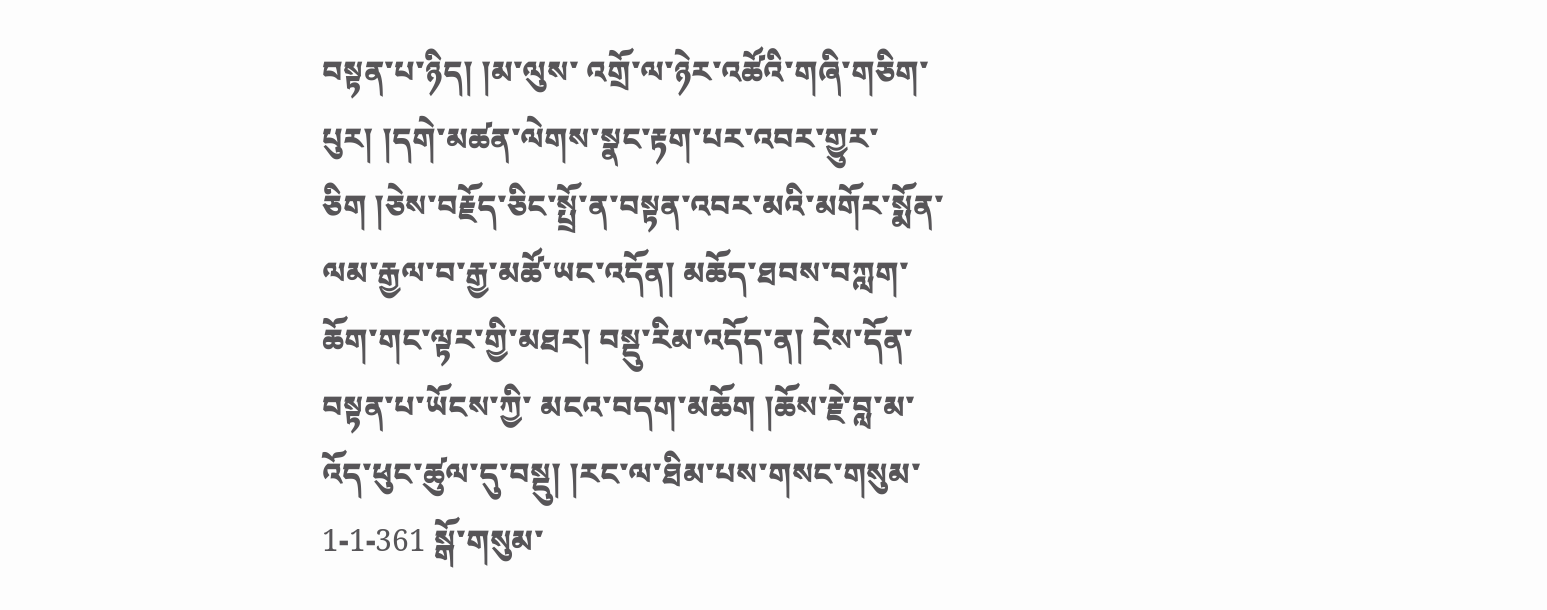བསྟན་པ་ཉིད། །མ་ལུས་ འགྲོ་ལ་ཉེར་འཚོའི་གཞི་གཅིག་པུར། །དགེ་མཚན་ལེགས་སྣང་རྟག་པར་འབར་གྱུར་ཅིག །ཅེས་བརྗོད་ཅིང་སྤྲོ་ན་བསྟན་འབར་མའི་མགོར་སྨོན་ལམ་རྒྱལ་བ་རྒྱ་མཚོ་ཡང་འདོན། མཆོད་ཐབས་བཀླག་ཆོག་གང་ལྟར་གྱི་མཐར། བསྡུ་རིམ་འདོད་ན། ངེས་དོན་བསྟན་པ་ཡོངས་ཀྱི་ མངའ་བདག་མཆོག །ཆོས་རྗེ་བླ་མ་འོད་ཕུང་ཚུལ་དུ་བསྡུ། །རང་ལ་ཐིམ་པས་གསང་གསུམ་ 1-1-361 སྒོ་གསུམ་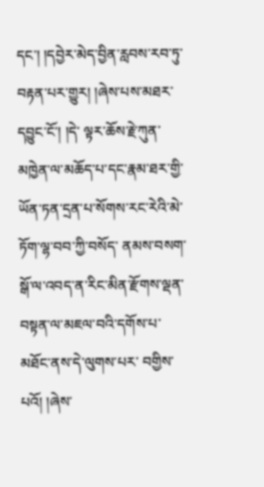དང་། །དབྱེར་མེད་བྱིན་རླབས་རབ་ཏུ་བརྟན་པར་གྱུར། །ཞེས་པས་མཐར་དབྱུང་ངོ་། །དེ་ ལྟར་ཆོས་རྗེ་ཀུན་མཁྱེན་ལ་མཆོད་པ་དང་རྣམ་ཐར་གྱི་ཡོན་ཏན་དྲན་པ་སོགས་རང་རེའི་མེ་ཏོག་ལྷ་བབ་ཀྱི་བསོད་ ནམས་བསག་སྒོ་ལ་འབད་ན་རིང་མིན་རྫོགས་ལྡན་བསྟན་ལ་མཇལ་བའི་དགོས་པ་མཐོང་ནས་དེ་ལུགས་པར་ བགྱིས་པའོ། །ཞེས་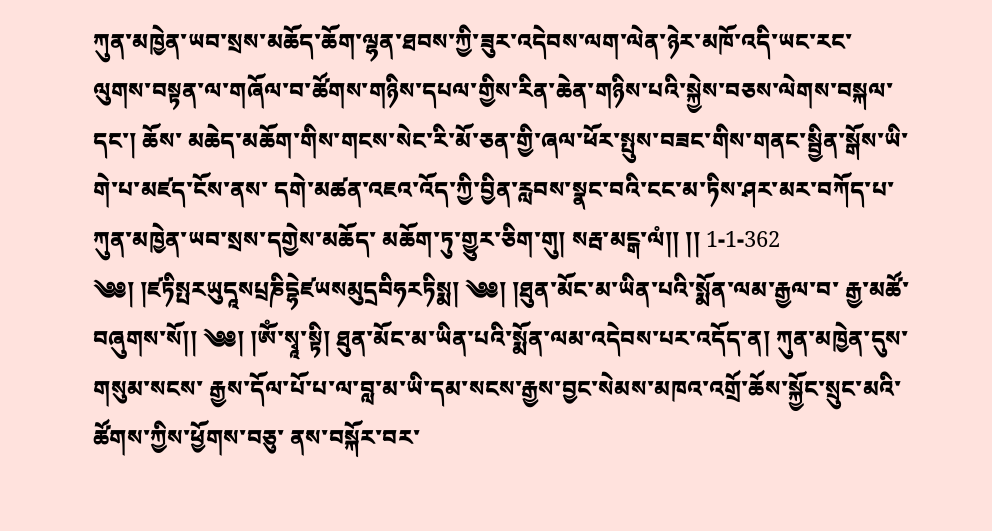ཀུན་མཁྱེན་ཡབ་སྲས་མཆོད་ཆོག་ལྷན་ཐབས་ཀྱི་ཟུར་འདེབས་ལག་ལེན་ཉེར་མཁོ་འདི་ཡང་རང་ ལུགས་བསྟན་ལ་གཞོལ་བ་ཚོགས་གཉིས་དཔལ་གྱིས་རིན་ཆེན་གཉིས་པའི་སྐྱེས་བཅས་ལེགས་བསྐལ་དང་། ཆོས་ མཆེད་མཆོག་གིས་གངས་སེང་རི་མོ་ཅན་གྱི་ཞལ་ཕོར་སྤུས་བཟང་གིས་གནང་སྦྱིན་སྒོས་ཡི་གེ་པ་མཛད་ངོས་ནས་ དགེ་མཚན་འཇའ་འོད་ཀྱི་བྱིན་རླབས་སྣང་བའི་ངང་མ་ཏིས་ཤར་མར་བཀོད་པ་ཀུན་མཁྱེན་ཡབ་སྲས་དགྱེས་མཆོད་ མཆོག་ཏུ་གྱུར་ཅིག་གུ། སརྦ་མངྒ་ལཾ།། །། 1-1-362 ༄༅། །ཛཏིསྤརཡུདཱསཔྲཎིདྷེཛཡསམུདྲབིཧརཏིསྨ། ༄༅། །ཐུན་མོང་མ་ཡིན་པའི་སྨོན་ལམ་རྒྱལ་བ་ རྒྱ་མཚོ་བཞུགས་སོ།། ༄༅། །ༀ་སྭཱ་སྟི། ཐུན་མོང་མ་ཡིན་པའི་སྨོན་ལམ་འདེབས་པར་འདོད་ན། ཀུན་མཁྱེན་དུས་གསུམ་སངས་ རྒྱས་དོལ་པོ་པ་ལ་བླ་མ་ཡི་དམ་སངས་རྒྱས་བྱང་སེམས་མཁའ་འགྲོ་ཆོས་སྐྱོང་སྲུང་མའི་ཚོགས་ཀྱིས་ཕྱོགས་བཅུ་ ནས་བསྐོར་བར་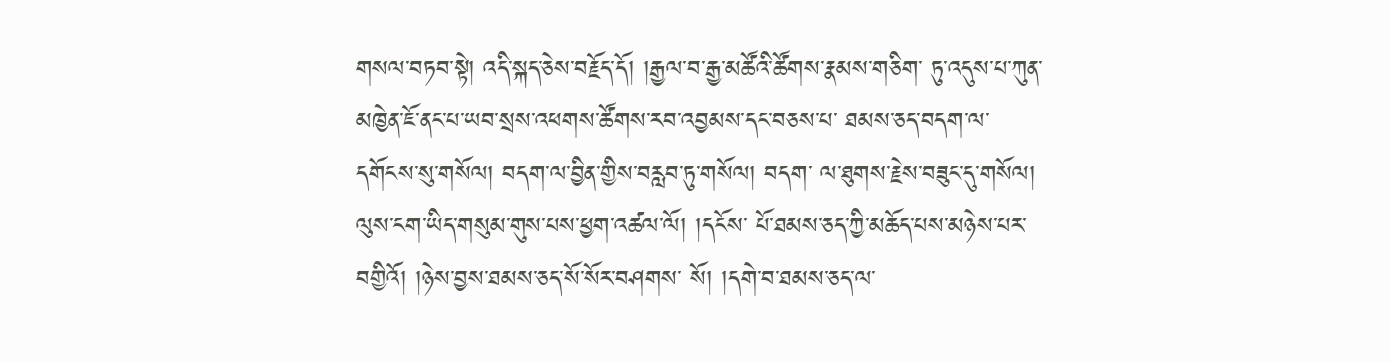གསལ་བཏབ་སྟེ། འདི་སྐད་ཅེས་བརྗོད་དོ། །རྒྱལ་བ་རྒྱ་མཚོའི་ཚོགས་རྣམས་གཅིག་ ཏུ་འདུས་པ་ཀུན་མཁྱེན་ཇོ་ནང་པ་ཡབ་སྲས་འཕགས་ཚོགས་རབ་འབྱམས་དང་བཅས་པ་ ཐམས་ཅད་བདག་ལ་དགོངས་སུ་གསོལ། བདག་ལ་བྱིན་གྱིས་བརླབ་ཏུ་གསོལ། བདག་ ལ་ཐུགས་རྗེས་བཟུང་དུ་གསོལ། ལུས་ངག་ཡིད་གསུམ་གུས་པས་ཕྱག་འཚལ་ལོ། །དངོས་ པོ་ཐམས་ཅད་ཀྱི་མཆོད་པས་མཉེས་པར་བགྱིའོ། །ཉེས་བྱས་ཐམས་ཅད་སོ་སོར་བཤགས་ སོ། །དགེ་བ་ཐམས་ཅད་ལ་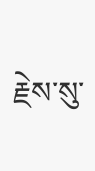རྗེས་སུ་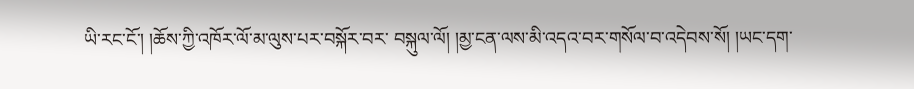ཡི་རང་ངོ་། །ཆོས་ཀྱི་འཁོར་ལོ་མ་ལུས་པར་བསྐོར་བར་ བསྐུལ་ལོ། །མྱ་ངན་ལས་མི་འདའ་བར་གསོལ་བ་འདེབས་སོ། །ཡང་དག་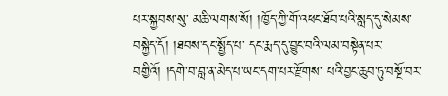པར་སྐྱབས་སུ་ མཆི་ལགས་སོ། །ཁྱོད་ཀྱི་གོ་འཕང་ཐོབ་པའི་སླད་དུ་སེམས་བསྐྱེད་དོ། །ཐབས་དང་སྤྱོད་པ་ དང་རྨད་དུ་བྱུང་བའི་ལམ་བསྟེན་པར་བགྱིའོ། །དགེ་བ་བླ་ན་མེད་པ་ཡང་དག་པར་རྫོགས་ པའི་བྱང་ཆུབ་ཏུ་བསྔོ་བར་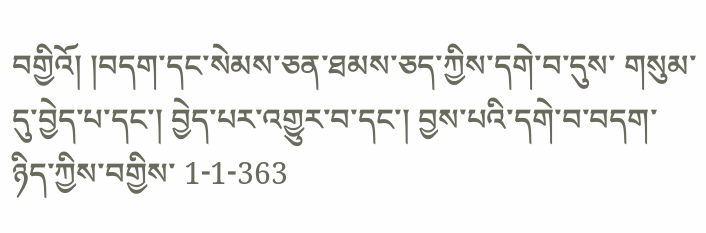བགྱིའོ། །བདག་དང་སེམས་ཅན་ཐམས་ཅད་ཀྱིས་དགེ་བ་དུས་ གསུམ་དུ་བྱེད་པ་དང་། བྱེད་པར་འགྱུར་བ་དང་། བྱས་པའི་དགེ་བ་བདག་ཉིད་ཀྱིས་བགྱིས་ 1-1-363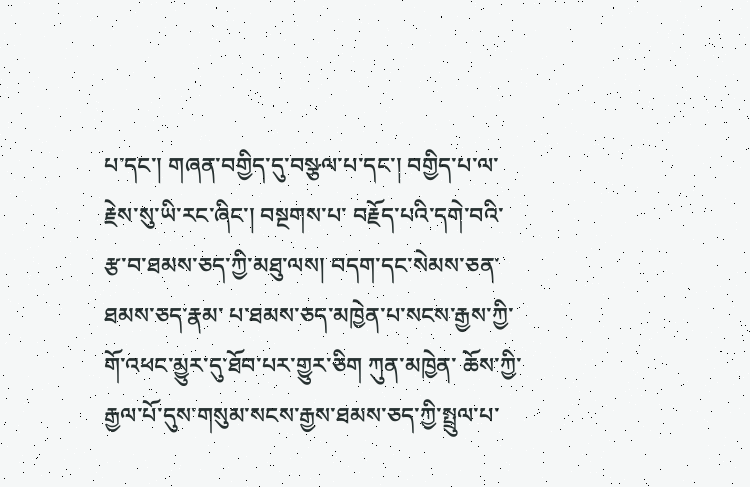པ་དང་། གཞན་བགྱིད་དུ་བསྩལ་པ་དང་། བགྱིད་པ་ལ་རྗེས་སུ་ཡི་རང་ཞིང་། བསྔགས་པ་ བརྗོད་པའི་དགེ་བའི་རྩ་བ་ཐམས་ཅད་ཀྱི་མཐུ་ལས། བདག་དང་སེམས་ཅན་ཐམས་ཅད་རྣམ་ པ་ཐམས་ཅད་མཁྱེན་པ་སངས་རྒྱས་ཀྱི་གོ་འཕང་མྱུར་དུ་ཐོབ་པར་གྱུར་ཅིག ཀུན་མཁྱེན་ ཆོས་ཀྱི་རྒྱལ་པོ་དུས་གསུམ་སངས་རྒྱས་ཐམས་ཅད་ཀྱི་སྤྲུལ་པ་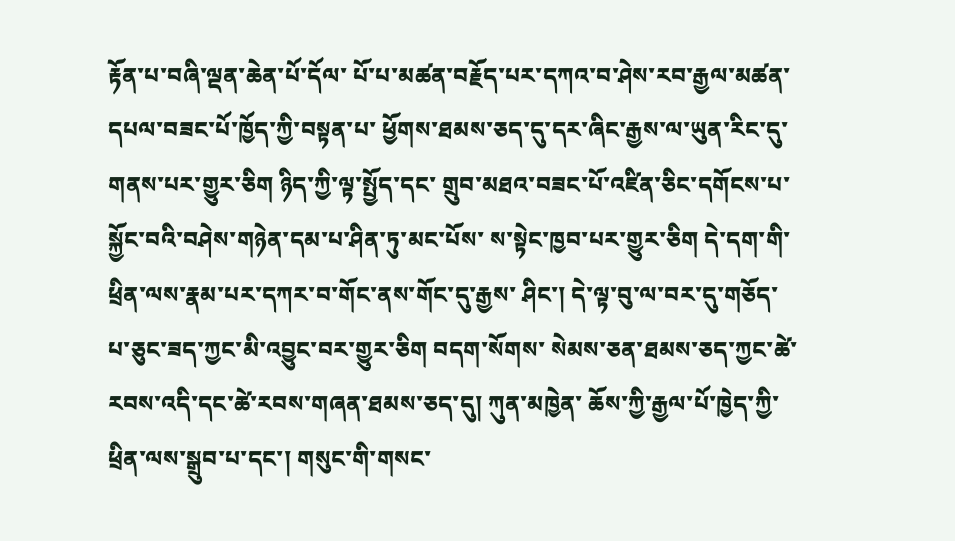རྟོན་པ་བཞི་ལྡན་ཆེན་པོ་དོལ་ པོ་པ་མཚན་བརྗོད་པར་དཀའ་བ་ཤེས་རབ་རྒྱལ་མཚན་དཔལ་བཟང་པོ་ཁྱོད་ཀྱི་བསྟན་པ་ ཕྱོགས་ཐམས་ཅད་དུ་དར་ཞིང་རྒྱས་ལ་ཡུན་རིང་དུ་གནས་པར་གྱུར་ཅིག ཉིད་ཀྱི་ལྟ་སྤྱོད་དང་ གྲུབ་མཐའ་བཟང་པོ་འཛིན་ཅིང་དགོངས་པ་སྐྱོང་བའི་བཤེས་གཉེན་དམ་པ་ཤིན་ཏུ་མང་པོས་ ས་སྟེང་ཁྱབ་པར་གྱུར་ཅིག དེ་དག་གི་ཕྲིན་ལས་རྣམ་པར་དཀར་བ་གོང་ནས་གོང་དུ་རྒྱས་ ཤིང་། དེ་ལྟ་བུ་ལ་བར་དུ་གཅོད་པ་ཅུང་ཟད་ཀྱང་མི་འབྱུང་བར་གྱུར་ཅིག བདག་སོགས་ སེམས་ཅན་ཐམས་ཅད་ཀྱང་ཚེ་རབས་འདི་དང་ཚེ་རབས་གཞན་ཐམས་ཅད་དུ། ཀུན་མཁྱེན་ ཆོས་ཀྱི་རྒྱལ་པོ་ཁྱེད་ཀྱི་ཕྲིན་ལས་སྒྲུབ་པ་དང་། གསུང་གི་གསང་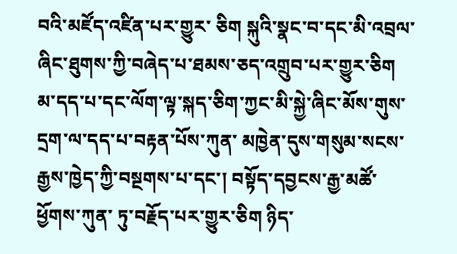བའི་མཛོད་འཛིན་པར་གྱུར་ ཅིག སྐུའི་སྣང་བ་དང་མི་འབྲལ་ཞིང་ཐུགས་ཀྱི་བཞེད་པ་ཐམས་ཅད་འགྲུབ་པར་གྱུར་ཅིག མ་དད་པ་དང་ལོག་ལྟ་སྐད་ཅིག་ཀྱང་མི་སྐྱེ་ཞིང་མོས་གུས་དྲག་ལ་དད་པ་བརྟན་པོས་ཀུན་ མཁྱེན་དུས་གསུམ་སངས་རྒྱས་ཁྱེད་ཀྱི་བསྔགས་པ་དང་། བསྟོད་དབྱངས་རྒྱ་མཚོ་ཕྱོགས་ཀུན་ ཏུ་བརྗོད་པར་གྱུར་ཅིག ཉིད་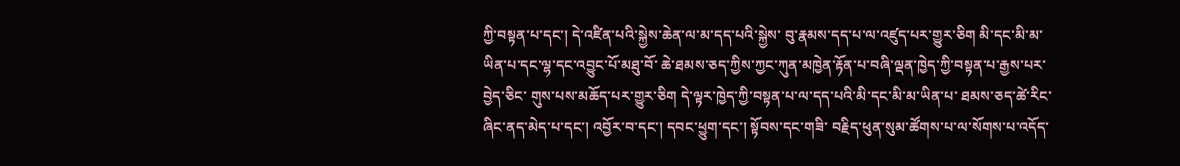ཀྱི་བསྟན་པ་དང་། དེ་འཛིན་པའི་སྐྱེས་ཆེན་ལ་མ་དད་པའི་སྐྱེས་ བུ་རྣམས་དད་པ་ལ་འཛུད་པར་གྱུར་ཅིག མི་དང་མི་མ་ཡིན་པ་དང་ལྷ་དང་འབྱུང་པོ་མཐུ་བོ་ ཆེ་ཐམས་ཅད་ཀྱིས་ཀྱང་ཀུན་མཁྱེན་རྟོན་པ་བཞི་ལྡན་ཁྱེད་ཀྱི་བསྟན་པ་རྒྱས་པར་བྱེད་ཅིང་ གུས་པས་མཆོད་པར་གྱུར་ཅིག དེ་ལྟར་ཁྱེད་ཀྱི་བསྟན་པ་ལ་དད་པའི་མི་དང་མི་མ་ཡིན་པ་ ཐམས་ཅད་ཚེ་རིང་ཞིང་ནད་མེད་པ་དང་། འབྱོར་བ་དང་། དབང་ཕྱུག་དང་། སྟོབས་དང་གཟི་ བརྗིད་ཕུན་སུམ་ཚོགས་པ་ལ་སོགས་པ་འདོད་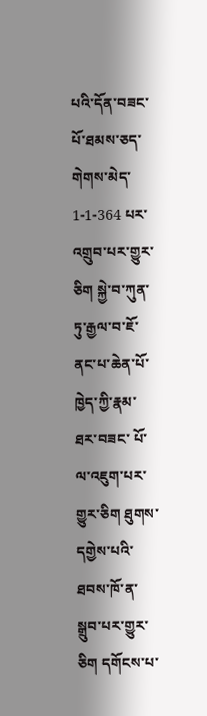པའི་དོན་བཟང་པོ་ཐམས་ཅད་གེགས་མེད་ 1-1-364 པར་འགྲུབ་པར་གྱུར་ཅིག སྐྱེ་བ་ཀུན་ཏུ་རྒྱལ་བ་ཇོ་ནང་པ་ཆེན་པོ་ཁྱེད་ཀྱི་རྣམ་ཐར་བཟང་ པོ་ལ་འཇུག་པར་གྱུར་ཅིག ཐུགས་དགྱེས་པའི་ཐབས་ཁོ་ན་སྒྲུབ་པར་གྱུར་ཅིག དགོངས་པ་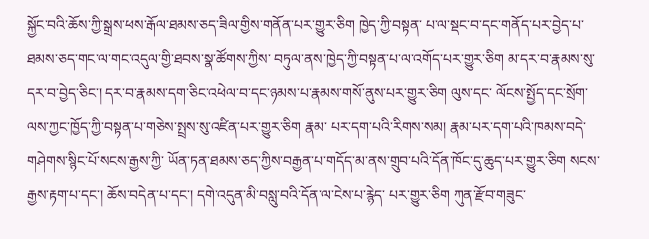སྐྱོང་བའི་ཆོས་ཀྱི་སྒྲས་ཕས་རྒོལ་ཐམས་ཅད་ཟིལ་གྱིས་གནོན་པར་གྱུར་ཅིག ཁྱེད་ཀྱི་བསྟན་ པ་ལ་སྡང་བ་དང་གནོད་པར་བྱེད་པ་ཐམས་ཅད་གང་ལ་གང་འདུལ་གྱི་ཐབས་སྣ་ཚོགས་ཀྱིས་ བཏུལ་ནས་ཁྱེད་ཀྱི་བསྟན་པ་ལ་འགོད་པར་གྱུར་ཅིག མ་དར་བ་རྣམས་སུ་དར་བ་བྱེད་ཅིང་། དར་བ་རྣམས་དག་ཅིང་འཕེལ་བ་དང་ཉམས་པ་རྣམས་གསོ་ནུས་པར་གྱུར་ཅིག ལུས་དང་ ལོངས་སྤྱོད་དང་སྲོག་ལས་ཀྱང་ཁྱོད་ཀྱི་བསྟན་པ་གཅེས་སྤྲས་སུ་འཛིན་པར་གྱུར་ཅིག རྣམ་ པར་དག་པའི་རིགས་སམ། རྣམ་པར་དག་པའི་ཁམས་བདེ་གཤེགས་སྙིང་པོ་སངས་རྒྱས་ཀྱི་ ཡོན་ཏན་ཐམས་ཅད་ཀྱིས་བརྒྱན་པ་གདོད་མ་ནས་གྲུབ་པའི་དོན་ཁོང་དུ་ཆུད་པར་གྱུར་ཅིག སངས་རྒྱས་རྟག་པ་དང་། ཆོས་བདེན་པ་དང་། དགེ་འདུན་མི་བསླུ་བའི་དོན་ལ་ངེས་པ་རྙེད་ པར་གྱུར་ཅིག ཀུན་རྫོབ་གཟུང་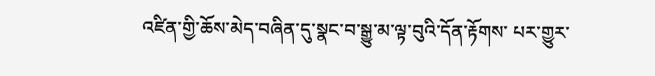འཛིན་གྱི་ཆོས་མེད་བཞིན་དུ་སྣང་བ་སྒྱུ་མ་ལྟ་བུའི་དོན་རྟོགས་ པར་གྱུར་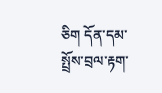ཅིག དོན་དམ་སྤྲོས་བྲལ་རྟག་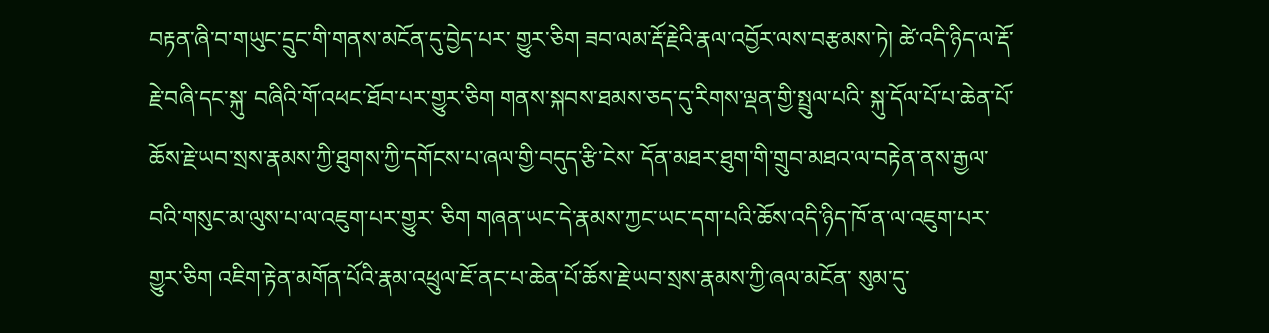བརྟན་ཞི་བ་གཡུང་དྲུང་གི་གནས་མངོན་དུ་བྱེད་པར་ གྱུར་ཅིག ཟབ་ལམ་རྡོ་རྗེའི་རྣལ་འབྱོར་ལས་བརྩམས་ཏེ། ཚེ་འདི་ཉིད་ལ་རྡོ་རྗེ་བཞི་དང་སྐུ་ བཞིའི་གོ་འཕང་ཐོབ་པར་གྱུར་ཅིག གནས་སྐབས་ཐམས་ཅད་དུ་རིགས་ལྡན་གྱི་སྤྲུལ་པའི་ སྐུ་དོལ་པོ་པ་ཆེན་པོ་ཆོས་རྗེ་ཡབ་སྲས་རྣམས་ཀྱི་ཐུགས་ཀྱི་དགོངས་པ་ཞལ་གྱི་བདུད་རྩི་ངེས་ དོན་མཐར་ཐུག་གི་གྲུབ་མཐའ་ལ་བརྟེན་ནས་རྒྱལ་བའི་གསུང་མ་ལུས་པ་ལ་འཇུག་པར་གྱུར་ ཅིག གཞན་ཡང་དེ་རྣམས་ཀྱང་ཡང་དག་པའི་ཆོས་འདི་ཉིད་ཁོ་ན་ལ་འཇུག་པར་གྱུར་ཅིག འཇིག་རྟེན་མགོན་པོའི་རྣམ་འཕྲུལ་ཇོ་ནང་པ་ཆེན་པོ་ཆོས་རྗེ་ཡབ་སྲས་རྣམས་ཀྱི་ཞལ་མངོན་ སུམ་དུ་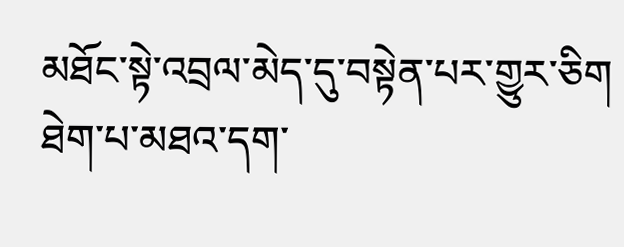མཐོང་སྟེ་འབྲལ་མེད་དུ་བསྟེན་པར་གྱུར་ཅིག ཐེག་པ་མཐའ་དག་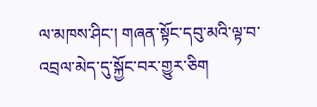ལ་མཁས་ཤིང་། གཞན་སྟོང་དབུ་མའི་ལྟ་བ་འབྲལ་མེད་དུ་སྐྱོང་བར་གྱུར་ཅིག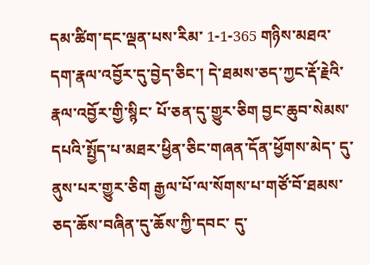དམ་ཚིག་དང་ལྡན་པས་རིམ་ 1-1-365 གཉིས་མཐའ་དག་རྣལ་འབྱོར་དུ་བྱེད་ཅིང་། དེ་ཐམས་ཅད་ཀྱང་རྡོ་རྗེའི་རྣལ་འབྱོར་གྱི་སྙིང་ པོ་ཅན་དུ་གྱུར་ཅིག བྱང་ཆུབ་སེམས་དཔའི་སྤྱོད་པ་མཐར་ཕྱིན་ཅིང་གཞན་དོན་ཕྱོགས་མེད་ དུ་ནུས་པར་གྱུར་ཅིག རྒྱལ་པོ་ལ་སོགས་པ་གཙོ་བོ་ཐམས་ཅད་ཆོས་བཞིན་དུ་ཆོས་ཀྱི་དབང་ དུ་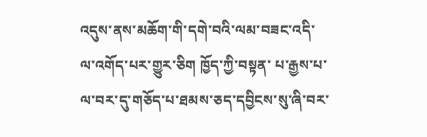འདུས་ནས་མཆོག་གི་དགེ་བའི་ལམ་བཟང་འདི་ལ་འགོད་པར་གྱུར་ཅིག ཁྱོད་ཀྱི་བསྟན་ པ་རྒྱས་པ་ལ་བར་དུ་གཅོད་པ་ཐམས་ཅད་དབྱིངས་སུ་ཞི་བར་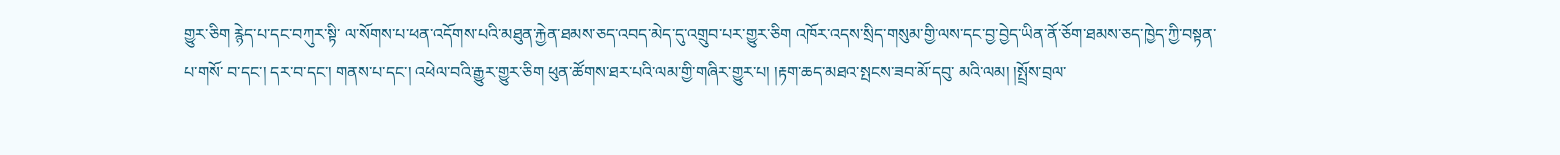གྱུར་ཅིག རྙེད་པ་དང་བཀུར་སྟི་ ལ་སོགས་པ་ཕན་འདོགས་པའི་མཐུན་རྐྱེན་ཐམས་ཅད་འབད་མེད་དུ་འགྲུབ་པར་གྱུར་ཅིག འཁོར་འདས་སྲིད་གསུམ་གྱི་ལས་དང་བྱ་བྱེད་ཡིན་ནོ་ཅོག་ཐམས་ཅད་ཁྱེད་ཀྱི་བསྟན་པ་གསོ་ བ་དང་། དར་བ་དང་། གནས་པ་དང་། འཕེལ་བའི་རྒྱུར་གྱུར་ཅིག ཕུན་ཚོགས་ཐར་པའི་ལམ་གྱི་གཞིར་གྱུར་པ། །རྟག་ཆད་མཐའ་སྤངས་ཟབ་མོ་དབུ་ མའི་ལམ། །སྤྲོས་བྲལ་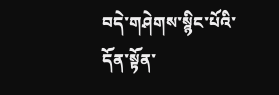བདེ་གཤེགས་སྙིང་པོའི་དོན་སྟོན་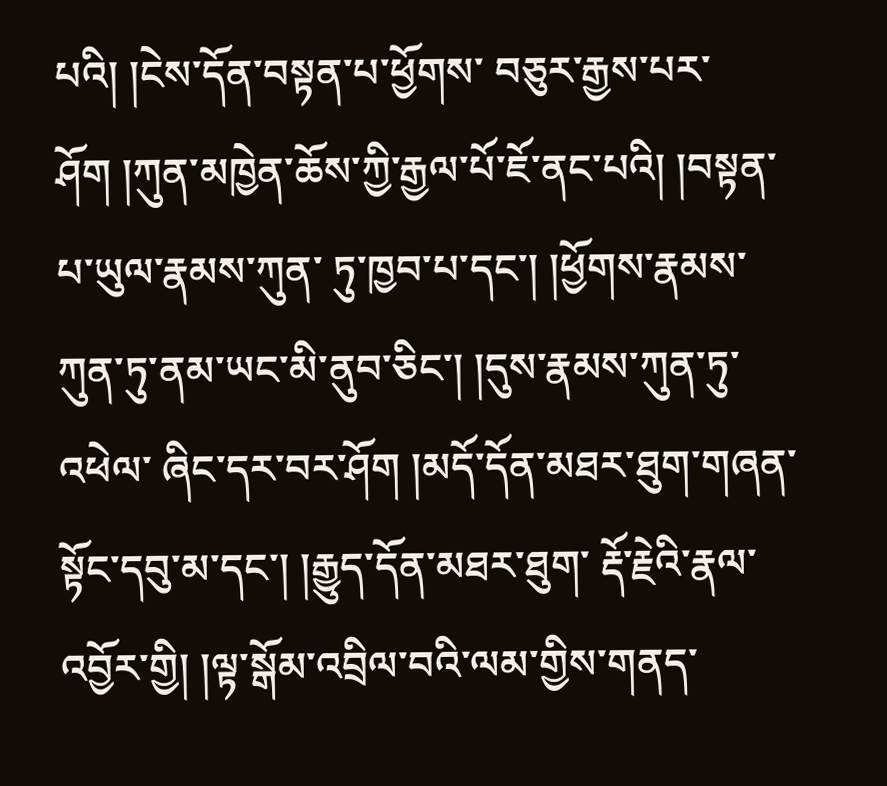པའི། །ངེས་དོན་བསྟན་པ་ཕྱོགས་ བཅུར་རྒྱས་པར་ཤོག །ཀུན་མཁྱེན་ཆོས་ཀྱི་རྒྱལ་པོ་ཇོ་ནང་པའི། །བསྟན་པ་ཡུལ་རྣམས་ཀུན་ ཏུ་ཁྱབ་པ་དང་། །ཕྱོགས་རྣམས་ཀུན་ཏུ་ནམ་ཡང་མི་ནུབ་ཅིང་། །དུས་རྣམས་ཀུན་ཏུ་འཕེལ་ ཞིང་དར་བར་ཤོག །མདོ་དོན་མཐར་ཐུག་གཞན་སྟོང་དབུ་མ་དང་། །རྒྱུད་དོན་མཐར་ཐུག་ རྡོ་རྗེའི་རྣལ་འབྱོར་གྱི། །ལྟ་སྒོམ་འབྲིལ་བའི་ལམ་གྱིས་གནད་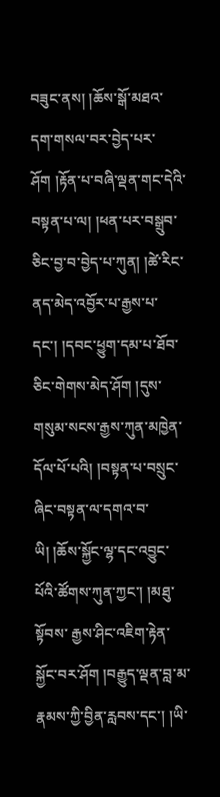བཟུང་ནས། །ཆོས་སྒོ་མཐའ་ དག་གསལ་བར་བྱེད་པར་ཤོག །རྟོན་པ་བཞི་ལྡན་གང་དེའི་བསྟན་པ་ལ། །ཕན་པར་བསྒྲུབ་ ཅིང་བྱ་བ་བྱེད་པ་ཀུན། །ཚེ་རིང་ནད་མེད་འབྱོར་པ་རྒྱས་པ་དང་། །དབང་ཕྱུག་དམ་པ་ཐོབ་ ཅིང་གེགས་མེད་ཤོག །དུས་གསུམ་སངས་རྒྱས་ཀུན་མཁྱེན་དོལ་པོ་པའི། །བསྟན་པ་བསྲུང་ ཞིང་བསྟན་ལ་དགའ་བ་ཡི། །ཆོས་སྐྱོང་ལྷ་དང་འབྱུང་པོའི་ཚོགས་ཀུན་ཀྱང་། །མཐུ་སྟོབས་ རྒྱས་ཤིང་འཇིག་རྟེན་སྐྱོང་བར་ཤོག །བརྒྱུད་ལྡན་བླ་མ་རྣམས་ཀྱི་བྱིན་རླབས་དང་། །ཡི་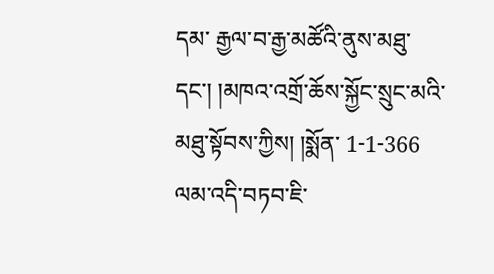དམ་ རྒྱལ་བ་རྒྱ་མཚོའི་ནུས་མཐུ་དང་། །མཁའ་འགྲོ་ཆོས་སྐྱོང་སྲུང་མའི་མཐུ་སྟོབས་ཀྱིས། །སྨོན་ 1-1-366 ལམ་འདི་བཏབ་ཇི་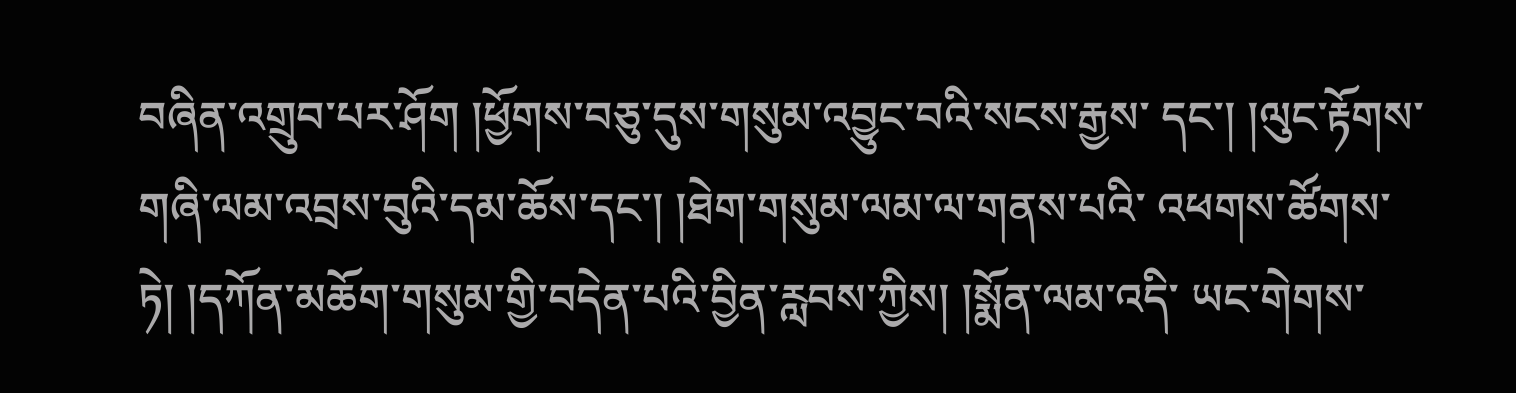བཞིན་འགྲུབ་པར་ཤོག །ཕྱོགས་བཅུ་དུས་གསུམ་འབྱུང་བའི་སངས་རྒྱས་ དང་། །ལུང་རྟོགས་གཞི་ལམ་འབྲས་བུའི་དམ་ཆོས་དང་། །ཐེག་གསུམ་ལམ་ལ་གནས་པའི་ འཕགས་ཚོགས་ཏེ། །དཀོན་མཆོག་གསུམ་གྱི་བདེན་པའི་བྱིན་རླབས་ཀྱིས། །སྨོན་ལམ་འདི་ ཡང་གེགས་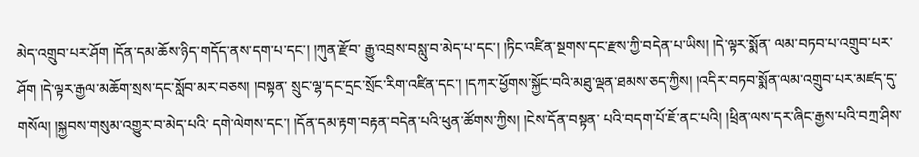མེད་འགྲུབ་པར་ཤོག །དོན་དམ་ཆོས་ཉིད་གདོད་ནས་དག་པ་དང་། །ཀུན་རྫོབ་ རྒྱུ་འབྲས་བསླུ་བ་མེད་པ་དང་། །ཏིང་འཛིན་སྔགས་དང་རྫས་ཀྱི་བདེན་པ་ཡིས། །དེ་ལྟར་སྨོན་ ལམ་བཏབ་པ་འགྲུབ་པར་ཤོག །དེ་ལྟར་རྒྱལ་མཆོག་སྲས་དང་སློབ་མར་བཅས། །བསྟན་ སྲུང་ལྷ་དང་དྲང་སྲོང་རིག་འཛིན་དང་། །དཀར་ཕྱོགས་སྐྱོང་བའི་མཐུ་ལྡན་ཐམས་ཅད་ཀྱིས། །འདིར་བཏབ་སྨོན་ལམ་འགྲུབ་པར་མཛད་དུ་གསོལ། །སྐྱབས་གསུམ་འགྱུར་བ་མེད་པའི་ དགེ་ལེགས་དང་། །དོན་དམ་རྟག་བརྟན་བདེན་པའི་ཕུན་ཚོགས་ཀྱིས། །ངེས་དོན་བསྟན་ པའི་བདག་པོ་ཇོ་ནང་པའི། །ཕྲིན་ལས་དར་ཞིང་རྒྱས་པའི་བཀྲ་ཤིས་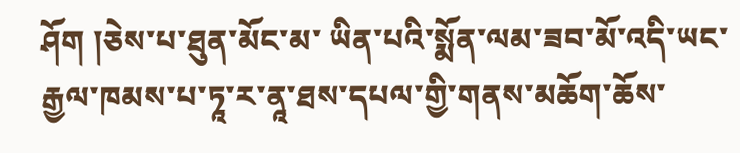ཤོག །ཅེས་པ་ཐུན་མོང་མ་ ཡིན་པའི་སྨོན་ལམ་ཟབ་མོ་འདི་ཡང་རྒྱལ་ཁམས་པ་ཏཱ་ར་ནཱ་ཐས་དཔལ་གྱི་གནས་མཆོག་ཆོས་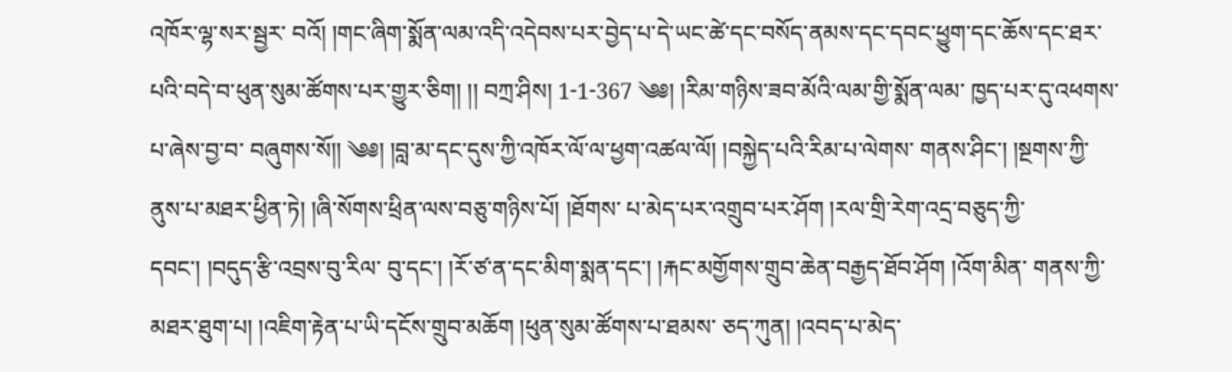འཁོར་ལྷ་སར་སྦྱར་ བའོ། །གང་ཞིག་སྨོན་ལམ་འདི་འདེབས་པར་བྱེད་པ་དེ་ཡང་ཚེ་དང་བསོད་ནམས་དང་དབང་ཕྱུག་དང་ཆོས་དང་ཐར་ པའི་བདེ་བ་ཕུན་སུམ་ཚོགས་པར་གྱུར་ཅིག། །། བཀྲ་ཤིས། 1-1-367 ༄༅། །རིམ་གཉིས་ཟབ་མོའི་ལམ་གྱི་སྨོན་ལམ་ ཁྱད་པར་དུ་འཕགས་པ་ཞེས་བྱ་བ་ བཞུགས་སོ།། ༄༅། །བླ་མ་དང་དུས་ཀྱི་འཁོར་ལོ་ལ་ཕྱག་འཚལ་ལོ། །བསྐྱེད་པའི་རིམ་པ་ལེགས་ གནས་ཤིང་། །སྔགས་ཀྱི་ནུས་པ་མཐར་ཕྱིན་ཏེ། །ཞི་སོགས་ཕྲིན་ལས་བཅུ་གཉིས་པོ། །ཐོགས་ པ་མེད་པར་འགྲུབ་པར་ཤོག །རལ་གྲི་རེག་འདྲ་བཅུད་ཀྱི་དབང་། །བདུད་རྩི་འབྲས་བུ་རིལ་ བུ་དང་། །རོ་ཙ་ན་དང་མིག་སྨན་དང་། །རྐང་མགྱོགས་གྲུབ་ཆེན་བརྒྱད་ཐོབ་ཤོག །འོག་མིན་ གནས་ཀྱི་མཐར་ཐུག་པ། །འཇིག་རྟེན་པ་ཡི་དངོས་གྲུབ་མཆོག །ཕུན་སུམ་ཚོགས་པ་ཐམས་ ཅད་ཀུན། །འབད་པ་མེད་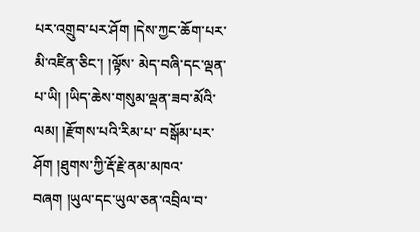པར་འགྲུབ་པར་ཤོག །དེས་ཀྱང་ཆོག་པར་མི་འཛིན་ཅིང་། །ལྟོས་ མེད་བཞི་དང་ལྡན་པ་ཡི། །ཡིད་ཆེས་གསུམ་ལྡན་ཟབ་མོའི་ལམ། །རྫོགས་པའི་རིམ་པ་ བསྒོམ་པར་ཤོག །ཐུགས་ཀྱི་རྡོ་རྗེ་ནམ་མཁའ་བཞག །ཡུལ་དང་ཡུལ་ཅན་འབྲིལ་བ་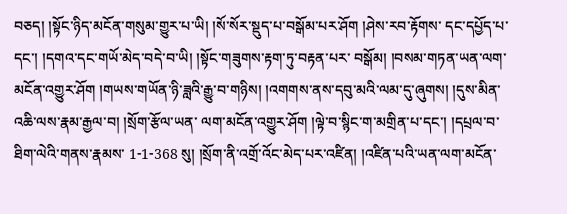བཅད། །སྟོང་ཉིད་མངོན་གསུམ་གྱུར་པ་ཡི། །སོ་སོར་སྡུད་པ་བསྒོམ་པར་ཤོག །ཤེས་རབ་རྟོགས་ དང་དཔྱོད་པ་དང་། །དགའ་དང་གཡོ་མེད་བདེ་བ་ཡི། །སྟོང་གཟུགས་རྟག་ཏུ་བརྟན་པར་ བསྒོམ། །བསམ་གཏན་ཡན་ལག་མངོན་འགྱུར་ཤོག །གཡས་གཡོན་ཉི་ཟླའི་རྒྱུ་བ་གཉིས། །འགགས་ནས་དབུ་མའི་ལམ་དུ་ཞུགས། །དུས་མིན་འཆི་ལས་རྣམ་རྒྱལ་བ། །སྲོག་རྩོལ་ཡན་ ལག་མངོན་འགྱུར་ཤོག །ལྟེ་བ་སྙིང་ག་མགྲིན་པ་དང་། །དཔྲལ་བ་ཐིག་ལེའི་གནས་རྣམས་ 1-1-368 སུ། །སྲོག་ནི་འགྲོ་འོང་མེད་པར་འཛིན། །འཛིན་པའི་ཡན་ལག་མངོན་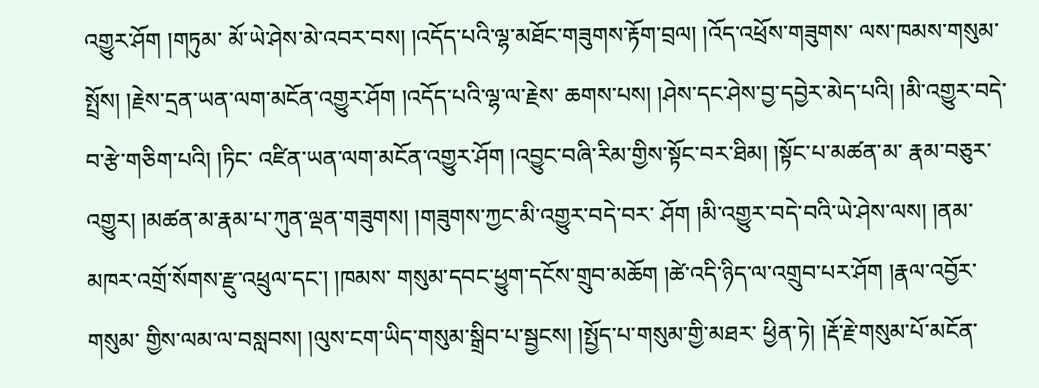འགྱུར་ཤོག །གཏུམ་ མོ་ཡེ་ཤེས་མེ་འབར་བས། །འདོད་པའི་ལྷ་མཐོང་གཟུགས་རྟོག་བྲལ། །འོད་འཕྲོས་གཟུགས་ ལས་ཁམས་གསུམ་སྤྲོས། །རྗེས་དྲན་ཡན་ལག་མངོན་འགྱུར་ཤོག །འདོད་པའི་ལྷ་ལ་རྗེས་ ཆགས་པས། །ཤེས་དང་ཤེས་བྱ་དབྱེར་མེད་པའི། །མི་འགྱུར་བདེ་བ་རྩེ་གཅིག་པའི། །ཏིང་ འཛིན་ཡན་ལག་མངོན་འགྱུར་ཤོག །འབྱུང་བཞི་རིམ་གྱིས་སྟོང་བར་ཐིམ། །སྟོང་པ་མཚན་མ་ རྣམ་བཅུར་འགྱུར། །མཚན་མ་རྣམ་པ་ཀུན་ལྡན་གཟུགས། །གཟུགས་ཀྱང་མི་འགྱུར་བདེ་བར་ ཤོག །མི་འགྱུར་བདེ་བའི་ཡེ་ཤེས་ལས། །ནམ་མཁར་འགྲོ་སོགས་རྫུ་འཕྲུལ་དང་། །ཁམས་ གསུམ་དབང་ཕྱུག་དངོས་གྲུབ་མཆོག །ཚེ་འདི་ཉིད་ལ་འགྲུབ་པར་ཤོག །རྣལ་འབྱོར་གསུམ་ གྱིས་ལམ་ལ་བསླབས། །ལུས་ངག་ཡིད་གསུམ་སྒྲིབ་པ་སྦྱངས། །སྤྱོད་པ་གསུམ་གྱི་མཐར་ ཕྱིན་ཏེ། །རྡོ་རྗེ་གསུམ་པོ་མངོན་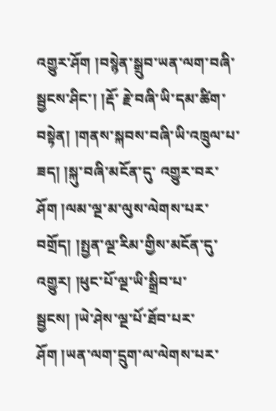འགྱུར་ཤོག །བསྙེན་སྒྲུབ་ཡན་ལག་བཞི་སྦྱངས་ཤིང་། །རྡོ་ རྗེ་བཞི་ཡི་དམ་ཚིག་བསྟེན། །གནས་སྐབས་བཞི་ཡི་འཁྲུལ་པ་ཟད། །སྐུ་བཞི་མངོན་དུ་ འགྱུར་བར་ཤོག །ལམ་ལྔ་མ་ལུས་ལེགས་པར་བགྲོད། །སྤྱན་ལྔ་རིམ་གྱིས་མངོན་དུ་འགྱུར། །ཕུང་པོ་ལྔ་ཡི་སྒྲིབ་པ་སྦྱངས། །ཡེ་ཤེས་ལྔ་པོ་ཐོབ་པར་ཤོག །ཡན་ལག་དྲུག་ལ་ལེགས་པར་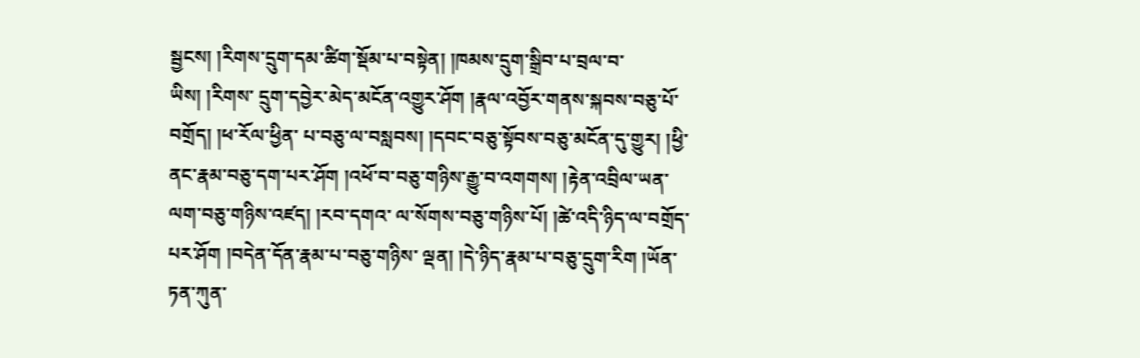སྦྱངས། །རིགས་དྲུག་དམ་ཚིག་སྡོམ་པ་བསྟེན། །ཁམས་དྲུག་སྒྲིབ་པ་བྲལ་བ་ཡིས། །རིགས་ དྲུག་དབྱེར་མེད་མངོན་འགྱུར་ཤོག །རྣལ་འབྱོར་གནས་སྐབས་བཅུ་པོ་བགྲོད། །ཕ་རོལ་ཕྱིན་ པ་བཅུ་ལ་བསླབས། །དབང་བཅུ་སྟོབས་བཅུ་མངོན་དུ་གྱུར། །ཕྱི་ནང་རྣམ་བཅུ་དག་པར་ཤོག །འཕོ་བ་བཅུ་གཉིས་རྒྱུ་བ་འགགས། །རྟེན་འབྲིལ་ཡན་ལག་བཅུ་གཉིས་འཛད། །རབ་དགའ་ ལ་སོགས་བཅུ་གཉིས་པོ། །ཚེ་འདི་ཉིད་ལ་བགྲོད་པར་ཤོག །བདེན་དོན་རྣམ་པ་བཅུ་གཉིས་ ལྡན། །དེ་ཉིད་རྣམ་པ་བཅུ་དྲུག་རིག །ཡོན་ཏན་ཀུན་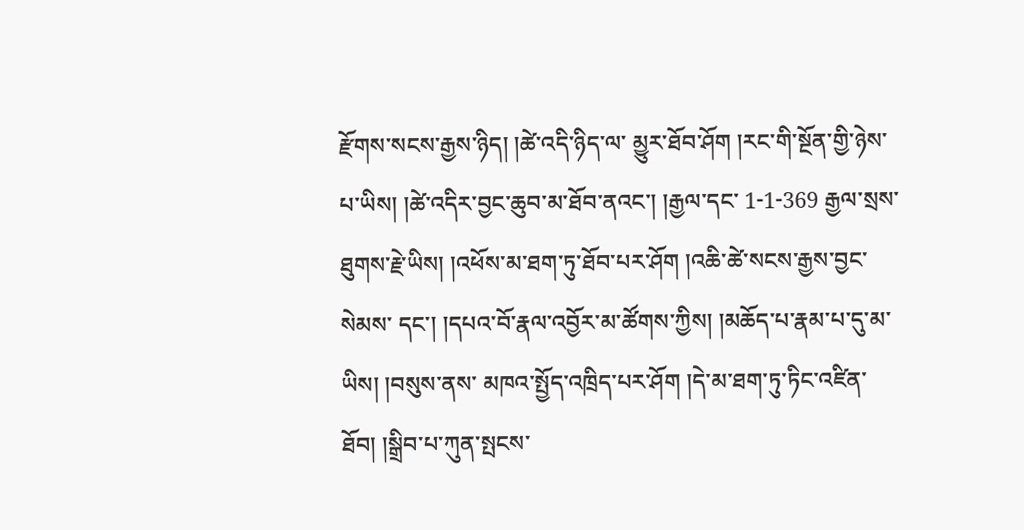རྫོགས་སངས་རྒྱས་ཉིད། །ཚེ་འདི་ཉིད་ལ་ མྱུར་ཐོབ་ཤོག །རང་གི་སྔོན་གྱི་ཉེས་པ་ཡིས། །ཚེ་འདིར་བྱང་ཆུབ་མ་ཐོབ་ནའང་། །རྒྱལ་དང་ 1-1-369 རྒྱལ་སྲས་ཐུགས་རྗེ་ཡིས། །འཕོས་མ་ཐག་ཏུ་ཐོབ་པར་ཤོག །འཆི་ཚེ་སངས་རྒྱས་བྱང་སེམས་ དང་། །དཔའ་བོ་རྣལ་འབྱོར་མ་ཚོགས་ཀྱིས། །མཆོད་པ་རྣམ་པ་དུ་མ་ཡིས། །བསུས་ནས་ མཁའ་སྤྱོད་འཁྲིད་པར་ཤོག །དེ་མ་ཐག་ཏུ་ཏིང་འཛིན་ཐོབ། །སྒྲིབ་པ་ཀུན་སྤངས་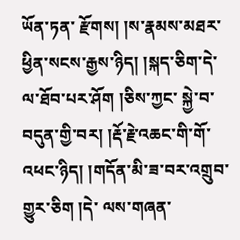ཡོན་ཏན་ རྫོགས། །ས་རྣམས་མཐར་ཕྱིན་སངས་རྒྱས་ཉིད། །སྐད་ཅིག་དེ་ལ་ཐོབ་པར་ཤོག །ཅིས་ཀྱང་ སྐྱེ་བ་བདུན་གྱི་བར། །རྡོ་རྗེ་འཆང་གི་གོ་འཕང་ཉིད། །གདོན་མི་ཟ་བར་འགྲུབ་གྱུར་ཅིག །དེ་ ལས་གཞན་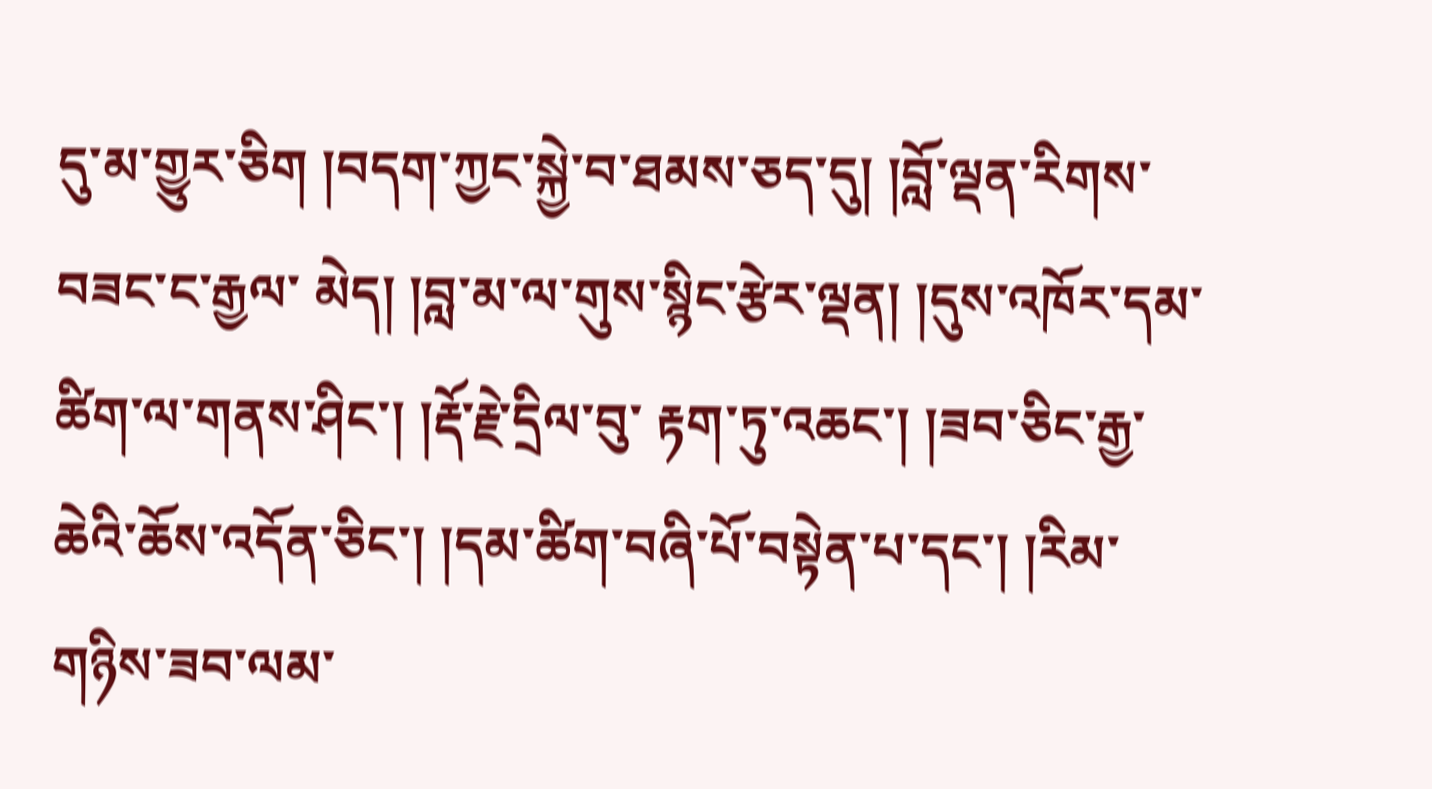དུ་མ་གྱུར་ཅིག །བདག་ཀྱང་སྐྱེ་བ་ཐམས་ཅད་དུ། །བློ་ལྡན་རིགས་བཟང་ང་རྒྱལ་ མེད། །བླ་མ་ལ་གུས་སྙིང་རྩེར་ལྡན། །དུས་འཁོར་དམ་ཚིག་ལ་གནས་ཤིང་། །རྡོ་རྗེ་དྲིལ་བུ་ རྟག་ཏུ་འཆང་། །ཟབ་ཅིང་རྒྱ་ཆེའི་ཆོས་འདོན་ཅིང་། །དམ་ཚིག་བཞི་པོ་བསྟེན་པ་དང་། །རིམ་ གཉིས་ཟབ་ལམ་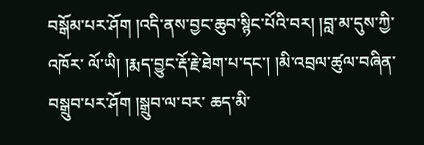བསྒོམ་པར་ཤོག །འདི་ནས་བྱང་ཆུབ་སྙིང་པོའི་བར། །བླ་མ་དུས་ཀྱི་འཁོར་ ལོ་ཡི། །རྨད་བྱུང་རྡོ་རྗེ་ཐེག་པ་དང་། །མི་འབྲལ་ཚུལ་བཞིན་བསྒྲུབ་པར་ཤོག །སྒྲུབ་ལ་བར་ ཆད་མི་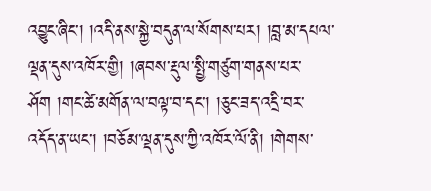འབྱུང་ཞིང་། །འདི་ནས་སྐྱེ་བདུན་ལ་སོགས་པར། །བླ་མ་དཔལ་ལྡན་དུས་འཁོར་གྱི། །ཞབས་རྡུལ་སྤྱི་གཙུག་གནས་པར་ཤོག །གང་ཚེ་མགོན་ལ་བལྟ་བ་དང་། །ཅུང་ཟད་འདྲི་བར་ འདོད་ན་ཡང་། །བཅོམ་ལྡན་དུས་ཀྱི་འཁོར་ལོ་ནི། །གེགས་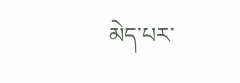མེད་པར་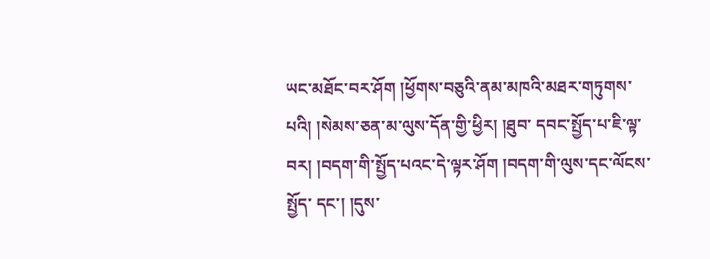ཡང་མཐོང་བར་ཤོག །ཕྱོགས་བཅུའི་ནམ་མཁའི་མཐར་གཏུགས་པའི། །སེམས་ཅན་མ་ལུས་དོན་གྱི་ཕྱིར། །ཐུབ་ དབང་སྤྱོད་པ་ཇི་ལྟ་བར། །བདག་གི་སྤྱོད་པའང་དེ་ལྟར་ཤོག །བདག་གི་ལུས་དང་ལོངས་སྤྱོད་ དང་། །དུས་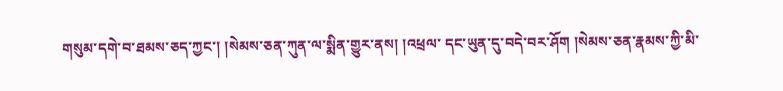གསུམ་དགེ་བ་ཐམས་ཅད་ཀྱང་། །སེམས་ཅན་ཀུན་ལ་སྨིན་གྱུར་ནས། །འཕྲལ་ དང་ཡུན་དུ་བདེ་བར་ཤོག །སེམས་ཅན་རྣམས་ཀྱི་མི་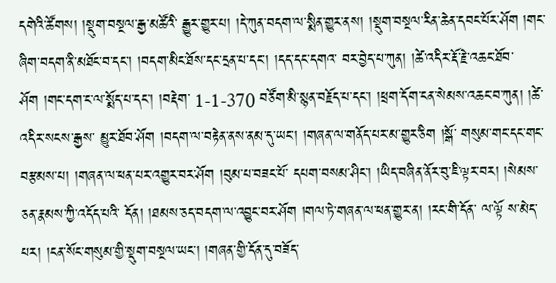དགེའི་ཚོགས། །སྡུག་བསྔལ་རྒྱ་མཚོའི་ རྒྱུར་གྱུར་པ། །དེ་ཀུན་བདག་ལ་སྨིན་གྱུར་ནས། །སྡུག་བསྔལ་རིན་ཆེན་དབང་པོར་ཤོག །གང་ཞིག་བདག་ནི་མཐོང་བ་དང་། །བདག་མིང་ཐོས་དང་དྲན་པ་དང་། །དད་དང་དགའ་ བར་བྱེད་པ་ཀུན། །ཚེ་འདིར་རྡོ་རྗེ་འཆང་ཐོབ་ཤོག །གང་དག་ང་ལ་སྨོད་པ་དང་། །བརྡེག་ 1-1-370 བཙོག་མི་སྙན་བརྗོད་པ་དང་། །ཕྲག་དོག་ངན་སེམས་འཆང་བ་ཀུན། །ཚེ་འདིར་སངས་རྒྱས་ མྱུར་ཐོབ་ཤོག །བདག་ལ་བརྟེན་ནས་ནམ་དུ་ཡང་། །གཞན་ལ་གནོད་པར་མ་གྱུར་ཅིག །སྒོ་ གསུམ་གང་དང་གང་བརྩམས་པ། །གཞན་ལ་ཕན་པར་འགྱུར་བར་ཤོག །བུམ་པ་བཟང་པོ་ དཔག་བསམ་ཤིང་། །ཡིད་བཞིན་ནོར་བུ་ཇི་ལྟར་བར། །སེམས་ཅན་རྣམས་ཀྱི་འདོད་པའི་ དོན། །ཐམས་ཅད་བདག་ལ་འབྱུང་བར་ཤོག །གལ་ཏེ་གཞན་ལ་ཕན་གྱུར་ན། །རང་གི་དོན་ ལ་ལྟོ ས་མེད་པར། །ངན་སོང་གསུམ་གྱི་སྡུག་བསྔལ་ཡང་། །གཞན་གྱི་དོན་དུ་བཟོད་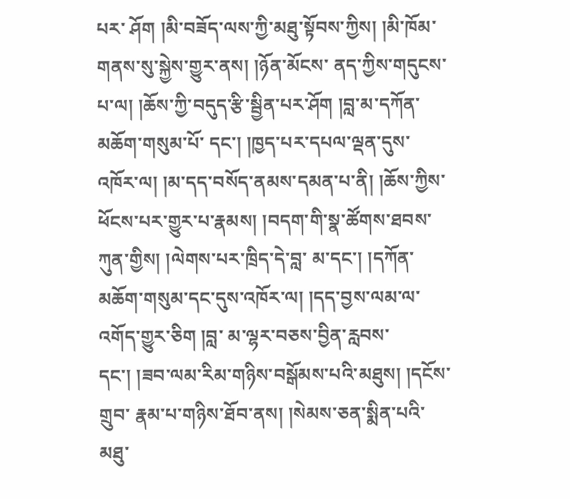པར་ ཤོག །མི་བཟོད་ལས་ཀྱི་མཐུ་སྟོབས་ཀྱིས། །མི་ཁོམ་གནས་སུ་སྐྱེས་གྱུར་ནས། །ཉོན་མོངས་ ནད་ཀྱིས་གདུངས་པ་ལ། །ཆོས་ཀྱི་བདུད་རྩི་སྦྱིན་པར་ཤོག །བླ་མ་དཀོན་མཆོག་གསུམ་པོ་ དང་། །ཁྱད་པར་དཔལ་ལྡན་དུས་འཁོར་ལ། །མ་དད་བསོད་ནམས་དམན་པ་ནི། །ཆོས་ཀྱིས་ ཕོངས་པར་གྱུར་པ་རྣམས། །བདག་གི་སྣ་ཚོགས་ཐབས་ཀུན་གྱིས། །ལེགས་པར་ཁྲིད་དེ་བླ་ མ་དང་། །དཀོན་མཆོག་གསུམ་དང་དུས་འཁོར་ལ། །དད་བྱས་ལམ་ལ་འགོད་གྱུར་ཅིག །བླ་ མ་ལྷར་བཅས་བྱིན་རླབས་དང་། །ཟབ་ལམ་རིམ་གཉིས་བསྒོམས་པའི་མཐུས། །དངོས་གྲུབ་ རྣམ་པ་གཉིས་ཐོབ་ནས། །སེམས་ཅན་སྨིན་པའི་མཐུ་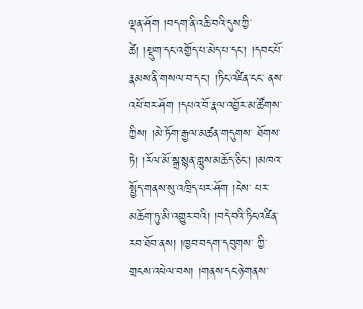ལྡན་ཤོག །བདག་ནི་འཆི་བའི་དུས་ཀྱི་ ཚེ། །སྡུག་དང་འགྱོད་པ་མེད་པ་དང་། །དབང་པོ་རྣམས་ནི་གསལ་བ་དང་། །ཏིང་འཛིན་ངང་ ནས་འཕོ་བར་ཤོག །དཔའ་བོ་རྣལ་འབྱོར་མ་ཚོགས་ཀྱིས། །མེ་ཏོག་རྒྱལ་མཚན་གདུགས་ ཐོགས་ཏེ། །རོལ་མོ་སྒྲ་སྙན་གླུས་མཆོད་ཅིང་། །མཁའ་སྤྱོད་གནས་སུ་འཁྲིད་པར་ཤོག །ངེས་ པར་མཆོག་ཏུ་མི་འགྱུར་བའི། །བདེ་བའི་ཏིང་འཛིན་རབ་ཐོབ་ནས། །ཁྱབ་བདག་དབུགས་ ཀྱི་གྲངས་འཕེལ་བས། །གནས་དང་ཉེ་གནས་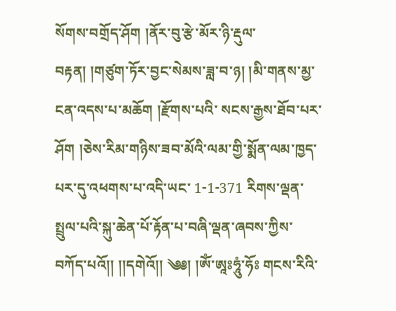སོགས་བགྲོད་ཤོག །ནོར་བུ་རྩེ་མོར་ཉི་རྡུལ་ བརྟན། །གཙུག་ཏོར་བྱང་སེམས་ཟླ་བ་ཉ། །མི་གནས་མྱ་ངན་འདས་པ་མཆོག །རྫོགས་པའི་ སངས་རྒྱས་ཐོབ་པར་ཤོག །ཅེས་རིམ་གཉིས་ཟབ་མོའི་ལམ་གྱི་སྨོན་ལམ་ཁྱད་པར་དུ་འཕགས་པ་འདི་ཡང་ 1-1-371 རིགས་ལྡན་སྤྲུལ་པའི་སྐུ་ཆེན་པོ་རྟོན་པ་བཞི་ལྡན་ཞབས་ཀྱིས་བཀོད་པའོ།། །།དགེའོ།། ༄༅། །ༀ་ཨཱཿཧཱུཾ་ཧོཿ གངས་རིའི་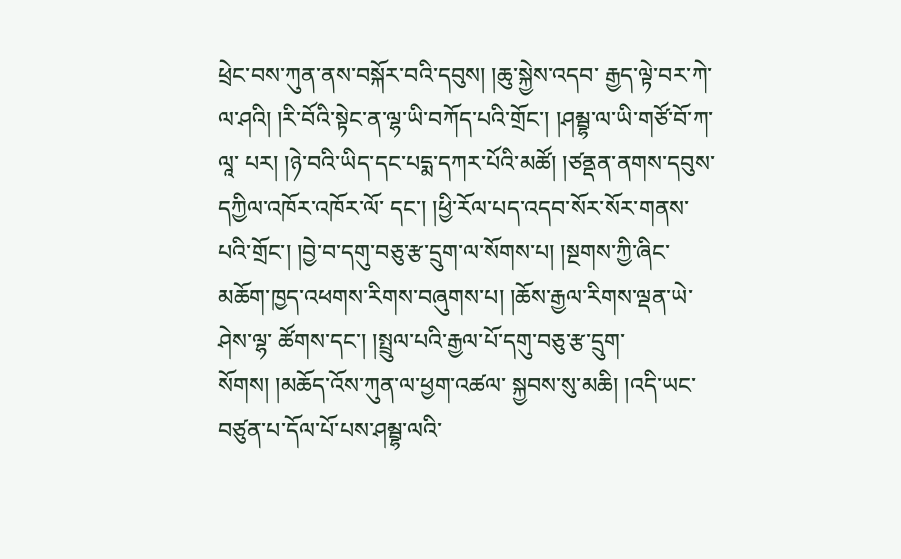ཕྲེང་བས་ཀུན་ནས་བསྐོར་བའི་དབུས། །ཆུ་སྐྱེས་འདབ་ རྒྱད་ལྟེ་བར་ཀེ་ལ་ཤའི། །རི་བོའི་སྟེང་ན་ལྷ་ཡི་བཀོད་པའི་གྲོང་། །ཤམྦྷ་ལ་ཡི་གཙོ་བོ་ཀ་ལཱ་ པར། །ཉེ་བའི་ཡིད་དང་པདྨ་དཀར་པོའི་མཚོ། །ཙནྡན་ནགས་དབུས་དཀྱིལ་འཁོར་འཁོར་ལོ་ དང་། །ཕྱི་རོལ་པད་འདབ་སོར་སོར་གནས་པའི་གྲོང་། །བྱེ་བ་དགུ་བཅུ་རྩ་དྲུག་ལ་སོགས་པ། །སྔགས་ཀྱི་ཞིང་མཆོག་ཁྱད་འཕགས་རིགས་བཞུགས་པ། །ཆོས་རྒྱལ་རིགས་ལྡན་ཡེ་ཤེས་ལྷ་ ཚོགས་དང་། །སྤྲུལ་པའི་རྒྱལ་པོ་དགུ་བཅུ་རྩ་དྲུག་སོགས། །མཆོད་འོས་ཀུན་ལ་ཕྱག་འཚལ་ སྐྱབས་སུ་མཆི། །འདི་ཡང་བཙུན་པ་དོལ་པོ་པས་ཤམྦྷ་ལའི་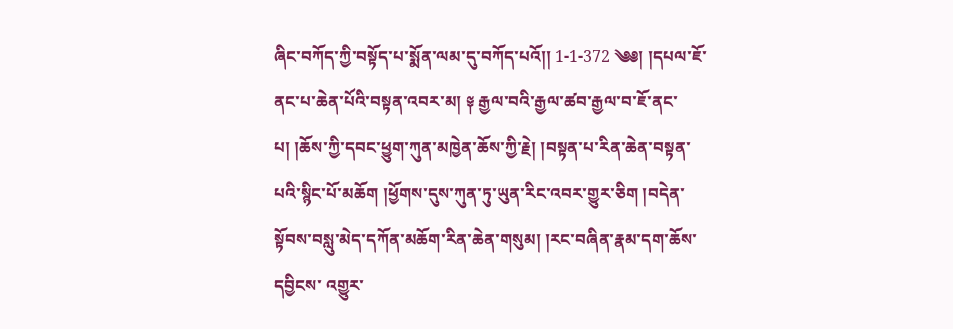ཞིང་བཀོད་ཀྱི་བསྟོད་པ་སྨོན་ལམ་དུ་བཀོད་པའོ།། 1-1-372 ༄༅། །དཔལ་ཇོ་ནང་པ་ཆེན་པོའི་བསྟན་འབར་མ། ༈ རྒྱལ་བའི་རྒྱལ་ཚབ་རྒྱལ་བ་ཇོ་ནང་པ། །ཆོས་ཀྱི་དབང་ཕྱུག་ཀུན་མཁྱེན་ཆོས་ཀྱི་རྗེ། །བསྟན་པ་རིན་ཆེན་བསྟན་པའི་སྙིང་པོ་མཆོག །ཕྱོགས་དུས་ཀུན་ཏུ་ཡུན་རིང་འབར་གྱུར་ཅིག །བདེན་སྟོབས་བསླུ་མེད་དཀོན་མཆོག་རིན་ཆེན་གསུམ། །རང་བཞིན་རྣམ་དག་ཆོས་དབྱིངས་ འགྱུར་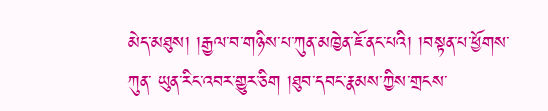མེད་མཐུས། །རྒྱལ་བ་གཉིས་པ་ཀུན་མཁྱེན་ཇོ་ནང་པའི། །བསྟན་པ་ཕྱོགས་ཀུན་ ཡུན་རིང་འབར་གྱུར་ཅིག །ཐུབ་དབང་རྣམས་ཀྱིས་གྲངས་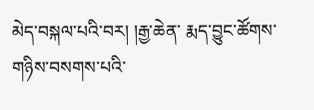མེད་བསྐལ་པའི་བར། །རྒྱ་ཆེན་ རྨད་བྱུང་ཚོགས་གཉིས་བསགས་པའི་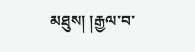མཐུས། །རྒྱལ་བ་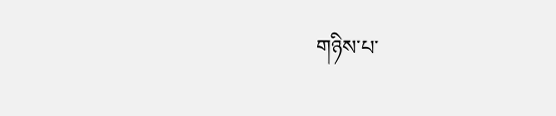གཉིས་པ་